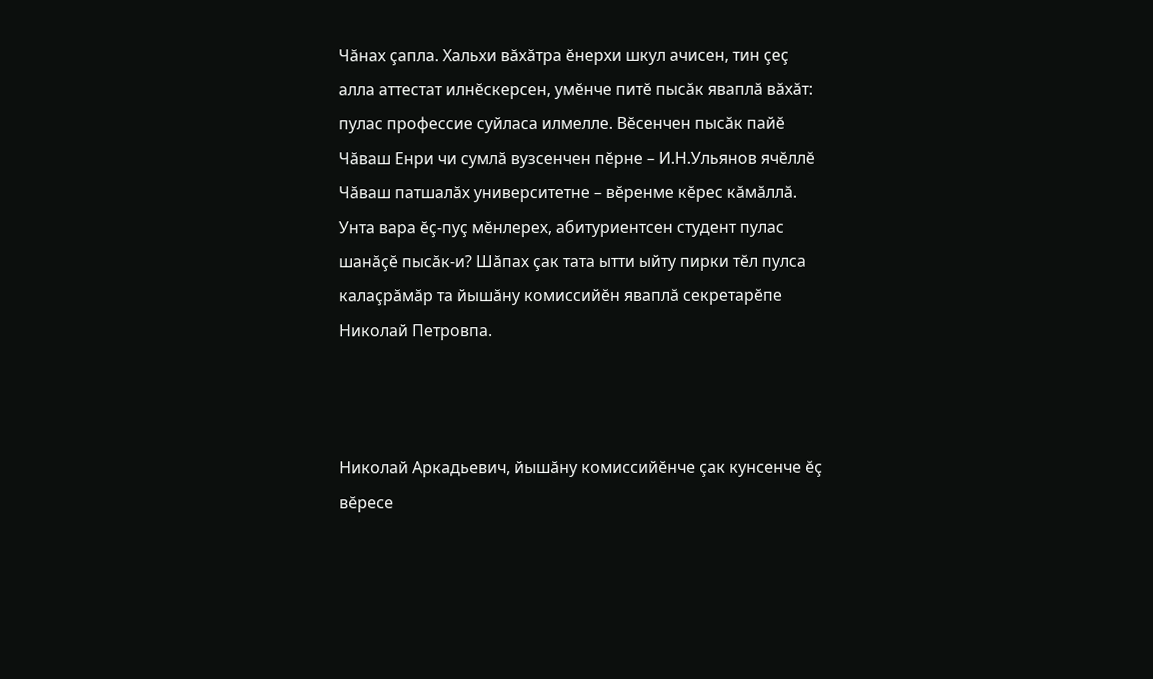Чăнах çапла. Хальхи вăхăтра ĕнерхи шкул ачисен, тин çеç алла аттестат илнĕскерсен, умĕнче питĕ пысăк яваплă вăхăт: пулас профессие суйласа илмелле. Вĕсенчен пысăк пайĕ Чăваш Енри чи сумлă вузсенчен пĕрне – И.Н.Ульянов ячĕллĕ Чăваш патшалăх университетне – вĕренме кĕрес кăмăллă. Унта вара ĕç-пуç мĕнлерех, абитуриентсен студент пулас шанăçĕ пысăк-и? Шăпах çак тата ытти ыйту пирки тĕл пулса калаçрăмăр та йышăну комиссийĕн яваплă секретарĕпе Николай Петровпа.



Николай Аркадьевич, йышăну комиссийĕнче çак кунсенче ĕç вĕресе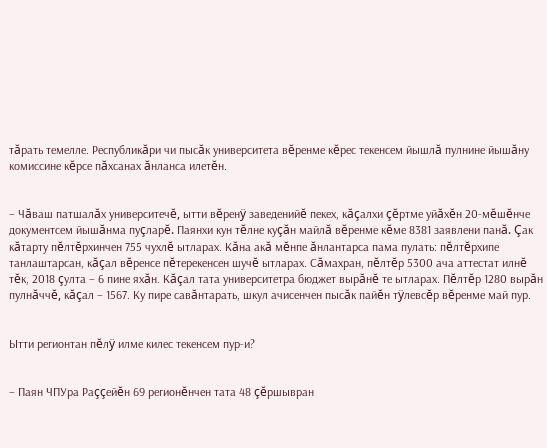тăрать темелле. Республикăри чи пысăк университета вĕренме кĕрес текенсем йышлă пулнине йышăну комиссине кĕрсе пăхсанах ăнланса илетĕн.


– Чăваш патшалăх университечĕ, ытти вĕренÿ заведенийĕ пекех, кăçалхи çĕртме уйăхĕн 20-мĕшĕнче документсем йышăнма пуçларĕ. Паянхи кун тĕлне куçăн майлă вĕренме кĕме 8381 заявлени панă. Çак кăтарту пĕлтĕрхинчен 755 чухлĕ ытларах. Кăна акă мĕнпе ăнлантарса пама пулать: пĕлтĕрхипе танлаштарсан, кăçал вĕренсе пĕтерекенсен шучĕ ытларах. Сăмахран, пĕлтĕр 5300 ача аттестат илнĕ тĕк, 2018 çулта – 6 пине яхăн. Кăçал тата университетра бюджет вырăнĕ те ытларах. Пĕлтĕр 1280 вырăн пулнăччĕ, кăçал – 1567. Ку пире савăнтарать, шкул ачисенчен пысăк пайĕн тÿлевсĕр вĕренме май пур.


Ытти регионтан пĕлÿ илме килес текенсем пур-и?


– Паян ЧПУра Раççейĕн 69 регионĕнчен тата 48 çĕршывран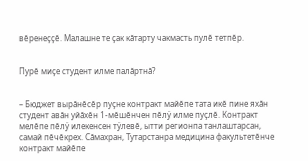вĕренеççĕ. Малашне те çак кăтарту чакмасть пулĕ тетпĕр.


Пурĕ миçе студент илме палăртнă?


– Бюджет вырăнĕсĕр пуçне контракт майĕпе тата икĕ пине яхăн студент авăн уйăхĕн 1-мĕшĕнчен пĕлÿ илме пуçлĕ. Контракт мелĕпе пĕлÿ илекенсен тÿлевĕ, ытти регионпа танлаштарсан, самай пĕчĕкрех. Сăмахран, Тутарстанра медицина факультетĕнче контракт майĕпе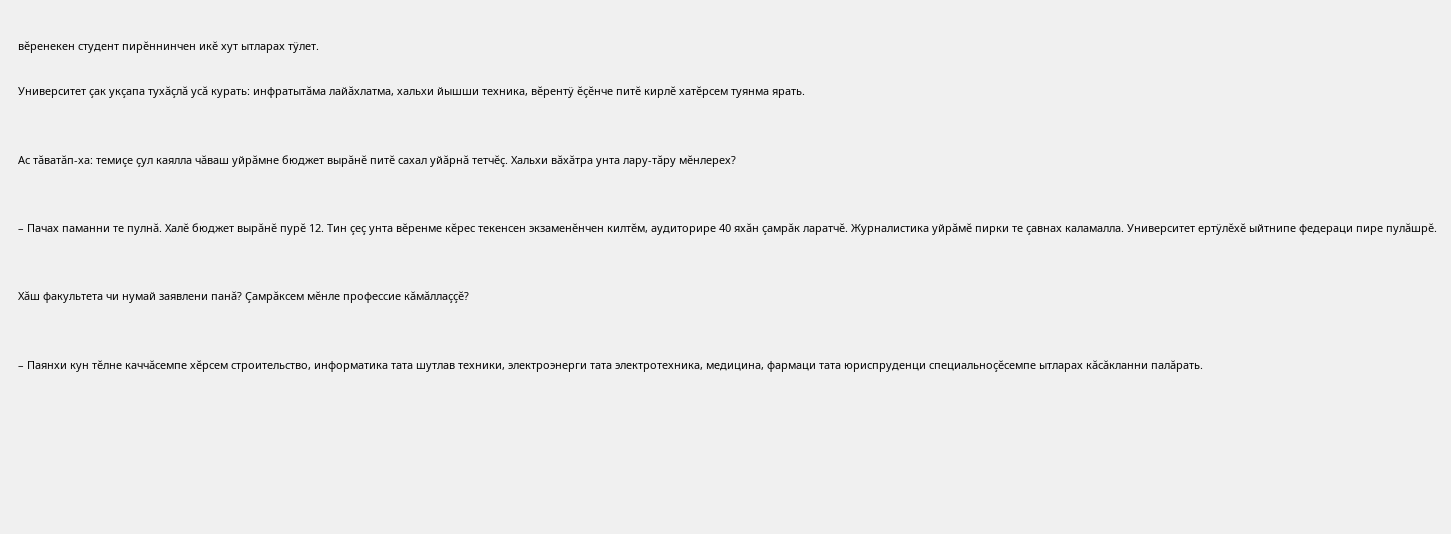вĕренекен студент пирĕннинчен икĕ хут ытларах тÿлет.

Университет çак укçапа тухăçлă усă курать: инфратытăма лайăхлатма, хальхи йышши техника, вĕрентÿ ĕçĕнче питĕ кирлĕ хатĕрсем туянма ярать.


Ас тăватăп-ха: темиçе çул каялла чăваш уйрăмне бюджет вырăнĕ питĕ сахал уйăрнă тетчĕç. Хальхи вăхăтра унта лару-тăру мĕнлерех?


– Пачах паманни те пулнă. Халĕ бюджет вырăнĕ пурĕ 12. Тин çеç унта вĕренме кĕрес текенсен экзаменĕнчен килтĕм, аудиторире 40 яхăн çамрăк ларатчĕ. Журналистика уйрăмĕ пирки те çавнах каламалла. Университет ертÿлĕхĕ ыйтнипе федераци пире пулăшрĕ.


Хăш факультета чи нумай заявлени панă? Çамрăксем мĕнле профессие кăмăллаççĕ?


– Паянхи кун тĕлне каччăсемпе хĕрсем строительство, информатика тата шутлав техники, электроэнерги тата электротехника, медицина, фармаци тата юриспруденци специальноçĕсемпе ытларах кăсăкланни палăрать.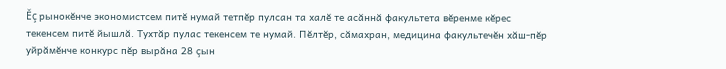Ĕç рынокĕнче экономистсем питĕ нумай тетпĕр пулсан та халĕ те асăннă факультета вĕренме кĕрес текенсем питĕ йышлă. Тухтăр пулас текенсем те нумай. Пĕлтĕр, сăмахран, медицина факультечĕн хăш-пĕр уйрăмĕнче конкурс пĕр вырăна 28 çын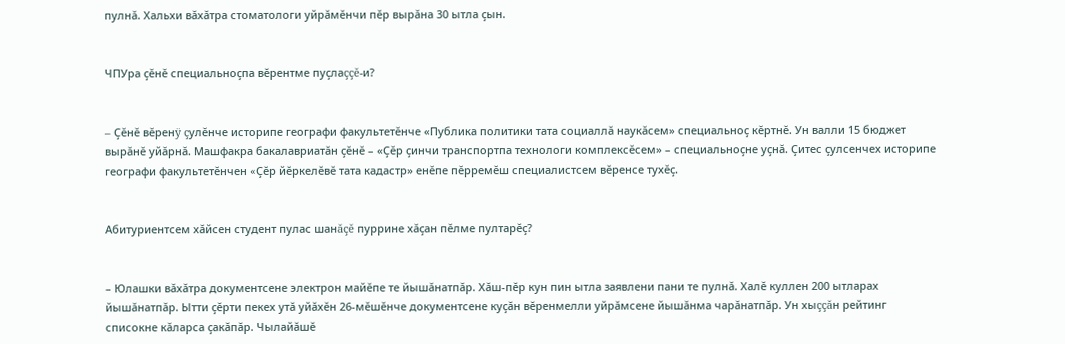пулнă. Хальхи вăхăтра стоматологи уйрăмĕнчи пĕр вырăна 30 ытла çын.


ЧПУра çĕнĕ специальноçпа вĕрентме пуçлаççĕ-и?


– Çĕнĕ вĕренÿ çулĕнче историпе географи факультетĕнче «Публика политики тата социаллă наукăсем» специальноç кĕртнĕ. Ун валли 15 бюджет вырăнĕ уйăрнă. Машфакра бакалавриатăн çĕнĕ – «Çĕр çинчи транспортпа технологи комплексĕсем» – специальноçне уçнă. Çитес çулсенчех историпе географи факультетĕнчен «Çĕр йĕркелĕвĕ тата кадастр» енĕпе пĕрремĕш специалистсем вĕренсе тухĕç.


Абитуриентсем хăйсен студент пулас шанăçĕ пуррине хăçан пĕлме пултарĕç?


– Юлашки вăхăтра документсене электрон майĕпе те йышăнатпăр. Хăш-пĕр кун пин ытла заявлени пани те пулнă. Халĕ куллен 200 ытларах йышăнатпăр. Ытти çĕрти пекех утă уйăхĕн 26-мĕшĕнче документсене куçăн вĕренмелли уйрăмсене йышăнма чарăнатпăр. Ун хыççăн рейтинг списокне кăларса çакăпăр. Чылайăшĕ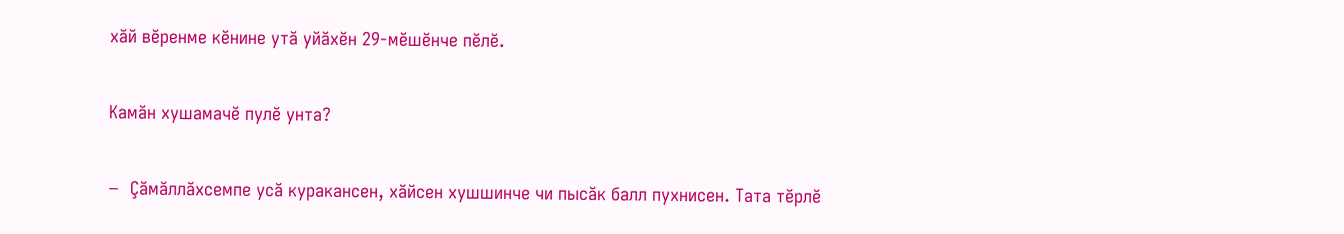хăй вĕренме кĕнине утă уйăхĕн 29-мĕшĕнче пĕлĕ.


Камăн хушамачĕ пулĕ унта?


– Çăмăллăхсемпе усă куракансен, хăйсен хушшинче чи пысăк балл пухнисен. Тата тĕрлĕ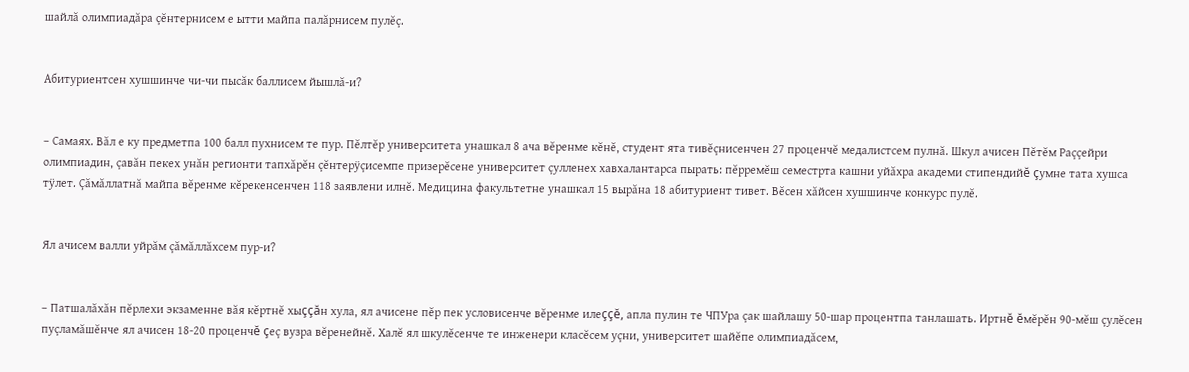шайлă олимпиадăра çĕнтернисем е ытти майпа палăрнисем пулĕç.


Абитуриентсен хушшинче чи-чи пысăк баллисем йышлă-и?


– Самаях. Вăл е ку предметпа 100 балл пухнисем те пур. Пĕлтĕр университета унашкал 8 ача вĕренме кĕнĕ, студент ята тивĕçнисенчен 27 проценчĕ медалистсем пулнă. Шкул ачисен Пĕтĕм Раççейри олимпиадин, çавăн пекех унăн регионти тапхăрĕн çĕнтерÿçисемпе призерĕсене университет çулленех хавхалантарса пырать: пĕрремĕш семестрта кашни уйăхра академи стипендийĕ çумне тата хушса тÿлет. Çăмăллатнă майпа вĕренме кĕрекенсенчен 118 заявлени илнĕ. Медицина факультетне унашкал 15 вырăна 18 абитуриент тивет. Вĕсен хăйсен хушшинче конкурс пулĕ.


Ял ачисем валли уйрăм çăмăллăхсем пур-и?


– Патшалăхăн пĕрлехи экзаменне вăя кĕртнĕ хыççăн хула, ял ачисене пĕр пек условисенче вĕренме илеççĕ, апла пулин те ЧПУра çак шайлашу 50-шар процентпа танлашать. Иртнĕ ĕмĕрĕн 90-мĕш çулĕсен пуçламăшĕнче ял ачисен 18-20 проценчĕ çеç вузра вĕренейнĕ. Халĕ ял шкулĕсенче те инженери класĕсем уçни, университет шайĕпе олимпиадăсем,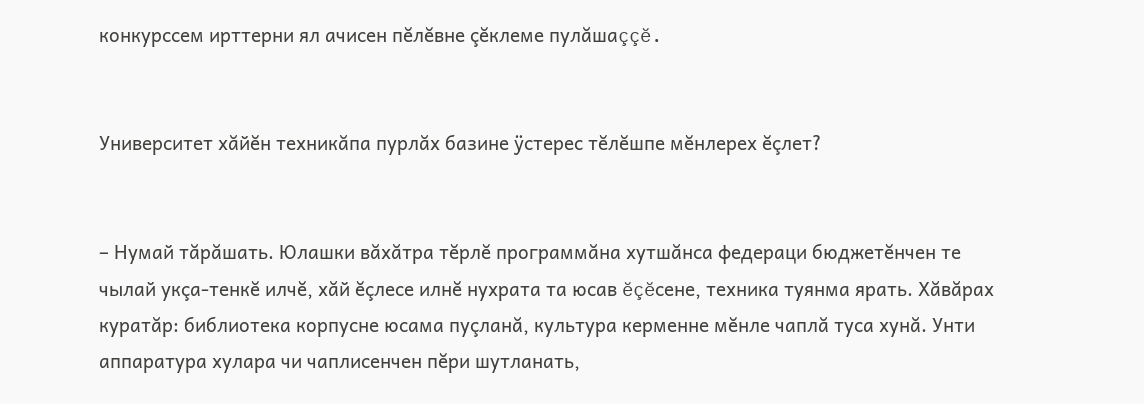конкурссем ирттерни ял ачисен пĕлĕвне çĕклеме пулăшаççĕ.


Университет хăйĕн техникăпа пурлăх базине ÿстерес тĕлĕшпе мĕнлерех ĕçлет?


– Нумай тăрăшать. Юлашки вăхăтра тĕрлĕ программăна хутшăнса федераци бюджетĕнчен те чылай укçа-тенкĕ илчĕ, хăй ĕçлесе илнĕ нухрата та юсав ĕçĕсене, техника туянма ярать. Хăвăрах куратăр: библиотека корпусне юсама пуçланă, культура керменне мĕнле чаплă туса хунă. Унти аппаратура хулара чи чаплисенчен пĕри шутланать,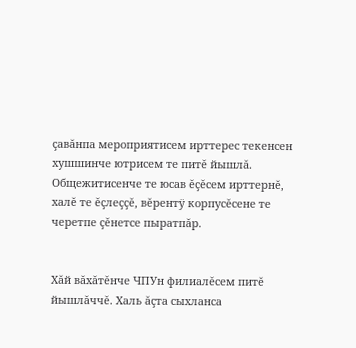çавăнпа мероприятисем ирттерес текенсен хушшинче ютрисем те питĕ йышлă. Общежитисенче те юсав ĕçĕсем ирттернĕ, халĕ те ĕçлеççĕ, вĕрентÿ корпусĕсене те черетпе çĕнетсе пыратпăр.


Хăй вăхăтĕнче ЧПУн филиалĕсем питĕ йышлăччĕ. Халь ăçта сыхланса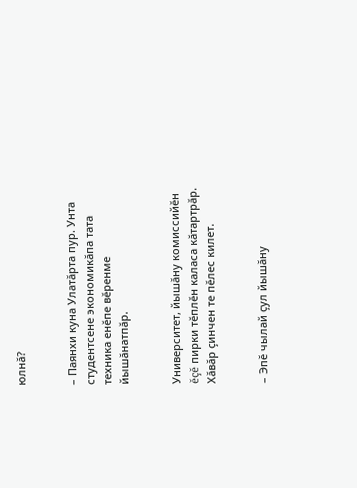юлнă?


– Паянхи куна Улатăрта пур. Унта студентсене экономикăпа тата техника енĕпе вĕренме йышăнатпăр.


Университет, йышăну комиссийĕн ĕçĕ пирки тĕплĕн каласа кăтартрăр. Хăвăр çинчен те пĕлес килет.


– Эпĕ чылай çул йышăну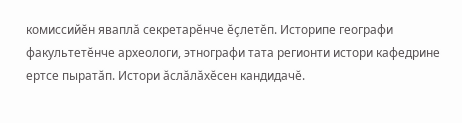комиссийĕн яваплă секретарĕнче ĕçлетĕп. Историпе географи факультетĕнче археологи, этнографи тата регионти истори кафедрине ертсе пыратăп. Истори ăслăлăхĕсен кандидачĕ.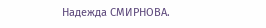Надежда СМИРНОВА.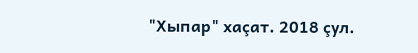"Хыпар" хаçат. 2018 çул.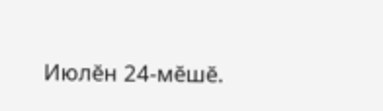Июлĕн 24-мĕшĕ.